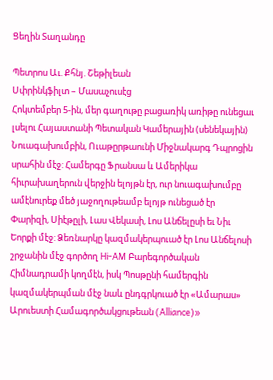Ցեղին Տաղանդը

Պետրոս Աւ. Քհնյ. Շեթիլեան
Սփրինկֆիլտ – Մասաչուսէց
Հոկտեմբեր 5-ին, մեր գաղութը բացառիկ առիթը ունեցաւ լսելու Հայաստանի Պետական Կամերային (սենեկային) Նուագախումբին, Ուաթըրթաունի Միջնակարգ Դպրոցին սրահին մէջ: Համերգը Ֆրանսա և Ամերիկա հիւրախաղերուն վերջին ելոյթն էր, ուր նուագախումբը ամէնուրեք մեծ յաջողութեամբ ելոյթ ունեցած էր Փարիզի, Սիէթըլի, Լաս Վեկասի, Լոս Անճելըսի եւ Նիւ Եորքի մէջ: Ձեռնարկը կազմակերպուած էր Լոս Անճելոսի շրջանին մէջ գործող Hi-AM Բարեգործական Հիմնադրամի կողմէն, իսկ Պոսթընի համերգին կազմակերպման մէջ նաև ընդգրկուած էր «Ամարաս» Արուեստի Համագործակցութեան (Alliance)»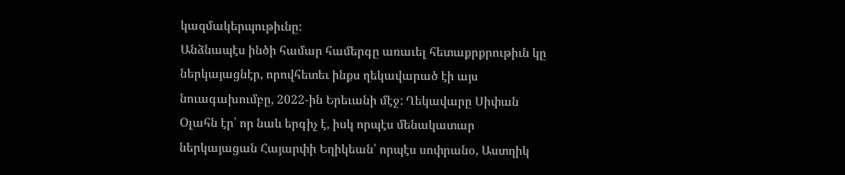կազմակերպութիւնը:
Անձնապէս ինծի համար համերգը առաւել հետաքրքրութիւն կը ներկայացնէր, որովհետեւ ինքս ղեկավարած էի այս նուագախումբը, 2022-ին Երեւանի մէջ: Ղեկավարը Սիփան Օլահն էր՝ որ նաև երգիչ է, իսկ որպէս մենակատար ներկայացան Հայարփի Եղիկեան՝ որպէս սոփրանօ, Աստղիկ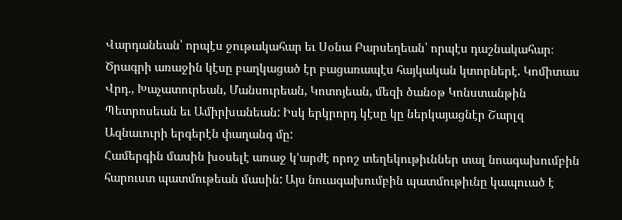Վարդանեան՝ որպէս ջութակահար եւ Սօնա Բարսեղեան՝ որպէս դաշնակահար։
Ծրագրի առաջին կէսը բաղկացած էր բացառապէս հայկական կտորներէ. Կոմիտաս Վրդ., Խաչատուրեան, Մանսուրեան, Կոտոյեան, մեզի ծանօթ Կոնստանթին Պետրոսեան եւ Ամիրխանեան: Իսկ երկրորդ կէսը կը ներկայացնէր Շարլզ Ազնաւուրի երգերէն փաղանգ մը:
Համերգին մասին խօսելէ առաջ կ’արժէ որոշ տեղեկութիւններ տալ նոագախումբին հարուստ պատմութեան մասին: Այս նուագախումբին պատմութիւնը կապուած է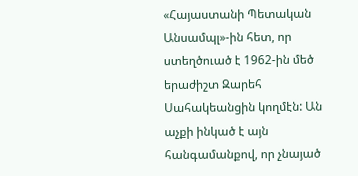«Հայաստանի Պետական Անսամպլ»-ին հետ, որ ստեղծուած է 1962-ին մեծ երաժիշտ Զարեհ Սահակեանցին կողմէն: Ան աչքի ինկած է այն հանգամանքով, որ չնայած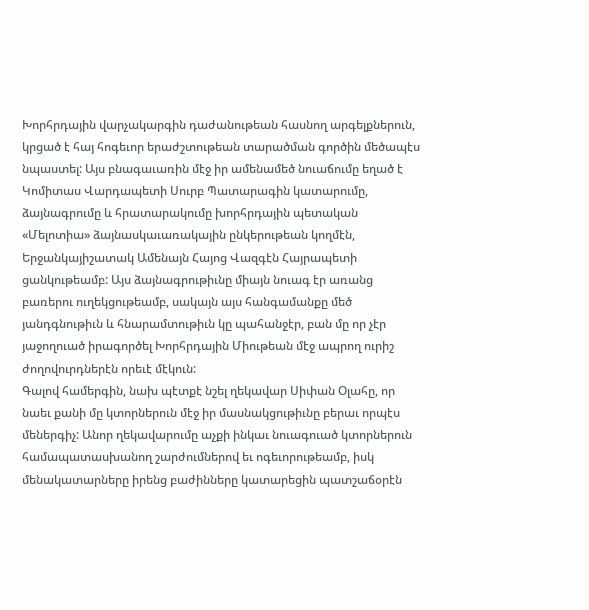Խորհրդային վարչակարգին դաժանութեան հասնող արգելքներուն, կրցած է հայ հոգեւոր երաժշտութեան տարածման գործին մեծապէս նպաստել: Այս բնագաւառին մէջ իր ամենամեծ նուաճումը եղած է Կոմիտաս Վարդապետի Սուրբ Պատարագին կատարումը, ձայնագրումը և հրատարակումը խորհրդային պետական «Մելոտիա» ձայնասկաւառակային ընկերութեան կողմէն, Երջանկայիշատակ Ամենայն Հայոց Վազգէն Հայրապետի ցանկութեամբ: Այս ձայնագրութիւնը միայն նուագ էր առանց բառերու ուղեկցութեամբ, սակայն այս հանգամանքը մեծ յանդգնութիւն և հնարամտութիւն կը պահանջէր, բան մը որ չէր յաջողուած իրագործել Խորհրդային Միութեան մէջ ապրող ուրիշ ժողովուրդներէն որեւէ մէկուն:
Գալով համերգին, նախ պէտքէ նշել ղեկավար Սիփան Օլահը, որ նաեւ քանի մը կտորներուն մէջ իր մասնակցութիւնը բերաւ որպէս մեներգիչ: Անոր ղեկավարումը աչքի ինկաւ նուագուած կտորներուն համապատասխանող շարժումներով եւ ոգեւորութեամբ, իսկ մենակատարները իրենց բաժինները կատարեցին պատշաճօրէն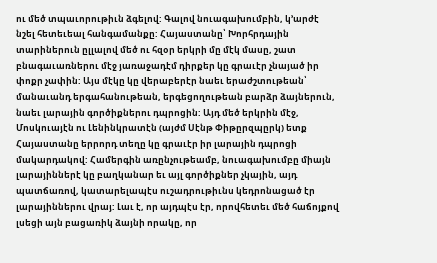ու մեծ տպաւորութիւն ձգելով: Գալով նուագախումբին, կ’արժէ նշել հետեւեալ հանգամանքը: Հայաստանը՝ Խորհրդային տարիներուն ըլլալով մեծ ու հզօր երկրի մը մէկ մասը, շատ բնագաւառներու մէջ յառաջադէմ դիրքեր կը գրաւէր չնայած իր փոքր չափին: Այս մէկը կը վերաբերէր նաեւ երաժշտութեան՝ մանաւանդ երգահանութեան, երգեցողութեան բարձր ձայներուն, նաեւ լարային գործիքներու դպրոցին: Այդ մեծ երկրին մէջ, Մոսկուայէն ու Լենինկրատէն (այժմ Սէնթ Փիթըրզպըրկ) ետք Հայաստանը երրորդ տեղը կը գրաւէր իր լարային դպրոցի մակարդակով: Համերգին առընչութեամբ, նուագախումբը միայն լարայիններէ կը բաղկանար եւ այլ գործիքներ չկային, այդ պատճառով, կատարելապէս ուշադրութիւնս կեդրոնացած էր լարայիններու վրայ: Լաւ է, որ այդպէս էր, որովհետեւ մեծ հաճոյքով լսեցի այն բացառիկ ձայնի որակը, որ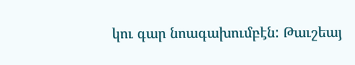կու գար նոագախումբէն: Թաւշեայ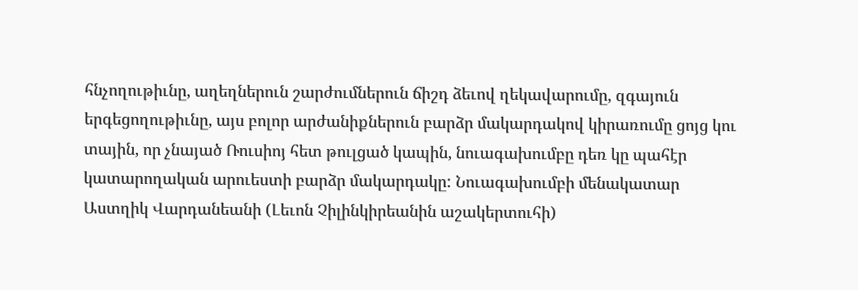հնչողութիւնը, աղեղներուն շարժումներուն ճիշդ ձեւով ղեկավարումը, զգայուն երգեցողութիւնը, այս բոլոր արժանիքներուն բարձր մակարդակով կիրառումը ցոյց կու տային, որ չնայած Ռուսիոյ հետ թուլցած կապին, նուագախումբը դեռ կը պահէր կատարողական արուեստի բարձր մակարդակը: Նուագախումբի մենակատար Աստղիկ Վարդանեանի (Լեւոն Չիլինկիրեանին աշակերտուհի)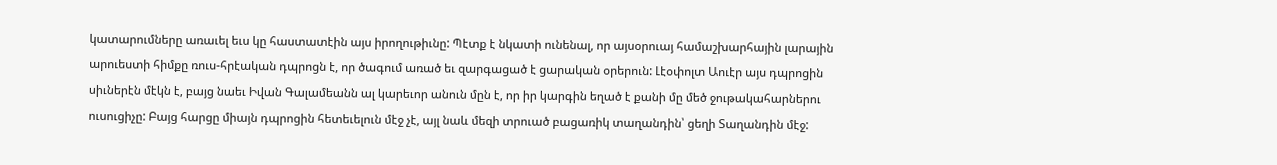կատարումները առաւել եւս կը հաստատէին այս իրողութիւնը: Պէտք է նկատի ունենալ, որ այսօրուայ համաշխարհային լարային արուեստի հիմքը ռուս-հրէական դպրոցն է, որ ծագում առած եւ զարգացած է ցարական օրերուն: Լէօփոլտ Աուէր այս դպրոցին սիւներէն մէկն է, բայց նաեւ Իվան Գալամեանն ալ կարեւոր անուն մըն է, որ իր կարգին եղած է քանի մը մեծ ջութակահարներու ուսուցիչը: Բայց հարցը միայն դպրոցին հետեւելուն մէջ չէ, այլ նաև մեզի տրուած բացառիկ տաղանդին՝ ցեղի Տաղանդին մէջ: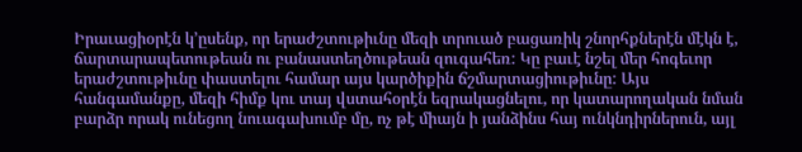Իրաւացիօրէն կ’ըսենք, որ երաժշտութիւնը մեզի տրուած բացառիկ շնորհքներէն մէկն է, ճարտարապետութեան ու բանաստեղծութեան զուգահեռ: Կը բաւէ նշել մեր հոգեւոր երաժշտութիւնը փաստելու համար այս կարծիքին ճշմարտացիութիւնը: Այս հանգամանքը, մեզի հիմք կու տայ վստահօրէն եզրակացնելու, որ կատարողական նման բարձր որակ ունեցող նուագախումբ մը, ոչ թէ միայն ի յանձինս հայ ունկնդիրներուն, այլ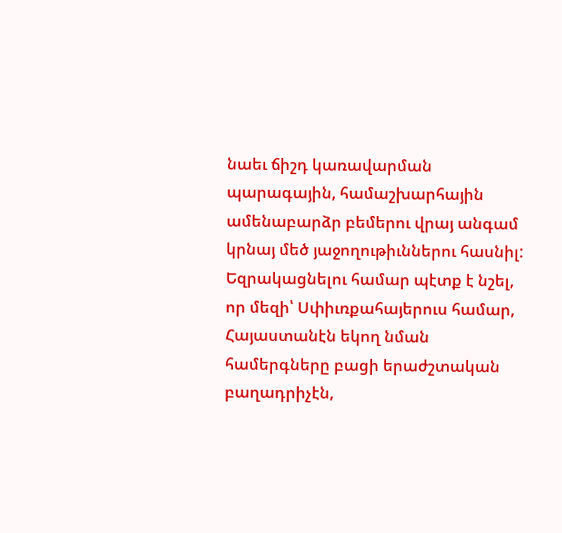նաեւ ճիշդ կառավարման պարագային, համաշխարհային ամենաբարձր բեմերու վրայ անգամ կրնայ մեծ յաջողութիւններու հասնիլ:
Եզրակացնելու համար պէտք է նշել, որ մեզի՝ Սփիւռքահայերուս համար, Հայաստանէն եկող նման համերգները բացի երաժշտական բաղադրիչէն,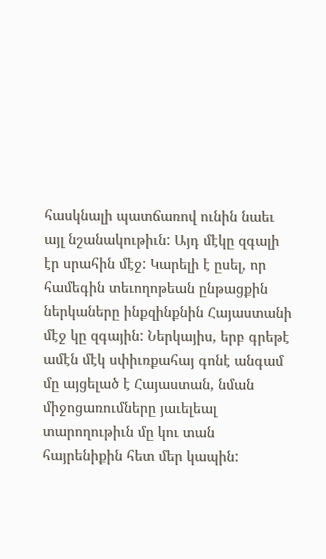հասկնալի պատճառով ունին նաեւ այլ նշանակութիւն: Այդ մէկը զգալի էր սրահին մէջ: Կարելի է ըսել, որ համեգին տեւողոթեան ընթացքին ներկաները ինքզինքնին Հայաստանի մէջ կը զգային: Ներկայիս, երբ գրեթէ ամէն մէկ սփիւռքահայ գոնէ անգամ մը այցելած է Հայաստան, նման միջոցառումները յաւելեալ տարողութիւն մը կու տան հայրենիքին հետ մեր կապին: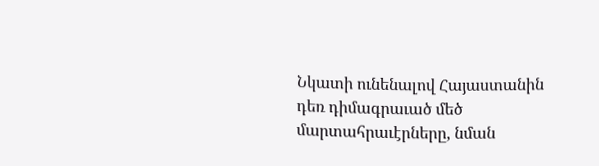Նկատի ունենալով Հայաստանին դեռ դիմագրաւած մեծ մարտահրաւէրները, նման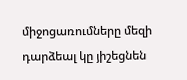միջոցառումները մեզի դարձեալ կը յիշեցնեն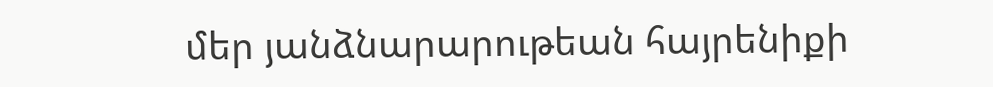մեր յանձնարարութեան հայրենիքի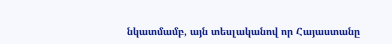նկատմամբ, այն տեսլականով որ Հայաստանը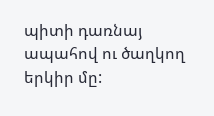պիտի դառնայ ապահով ու ծաղկող երկիր մը: